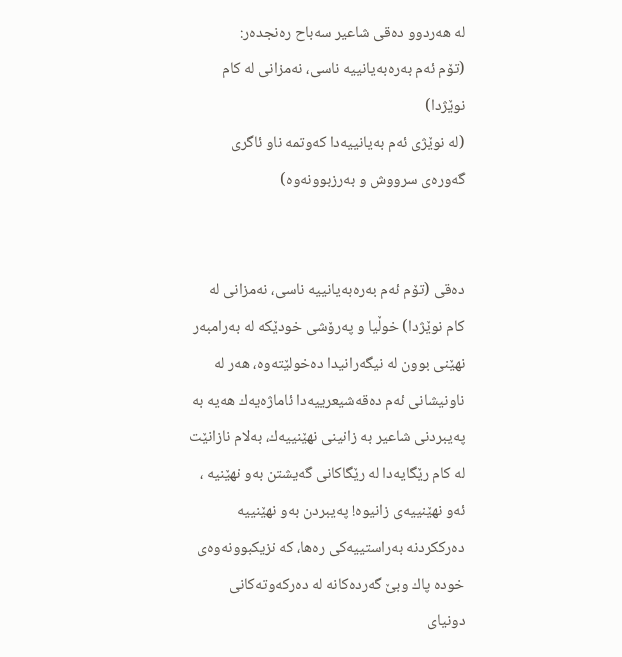له‌ هه‌ردوو ده‌قی شاعیر سه‌باح ره‌نجده‌ر:
(تۆم ئه‌م به‌ره‌بەیانییه‌ ناسی، نه‌مزانی له‌ كام نوێژدا)
(له‌ نوێژی ئه‌م به‌یانییه‌دا كه‌وتمه‌ ناو ئاگرى گه‌وره‌ى سرووش و به‌رزبوونه‌وه‌)


ده‌قى (تۆم ئه‌م به‌ره‌بەیانییه‌ ناسی، نه‌مزانی له‌ كام نوێژدا) خوڵیا و په‌رۆشی خودێكه‌ له‌ به‌رامبه‌ر نهێنى بوون له‌ نیگه‌رانیدا ده‌خولێته‌وه‌، هه‌ر له‌ ناونیشانى ئه‌م ده‌قه‌شیعرییه‌دا ئاماژه‌یه‌ك هه‌یه‌ به‌ په‌یبردنى شاعیر به‌ زانینی نهێنییه‌ك، به‌لام نازانێت له‌ كام رێگایه‌دا له‌ رێگاكانی گه‌یشتن به‌و نهێنیه‌ ، ئه‌و نهێنییه‌ى زانیوه‌! په‌یبردن به‌و نهێنییه‌ ده‌رككردنه‌ به‌راستییه‌كى ره‌ها، كه‌ نزیكبوونه‌وه‌ى خوده‌ پاك وبێ‌ گه‌رده‌كانه‌ له‌ ده‌ركه‌وته‌كانی دونیاى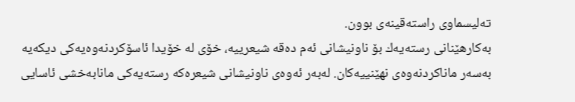ته‌لیسماوى راسته‌قینه‌ى بوون.
به‌كارهێنانی رسته‌یه‌ك بۆ ناونیشانی ئه‌م ده‌قه‌ شیعرییه‌، خۆى له‌ خۆیدا ئاسۆكردنه‌وه‌یه‌كى دیكه‌یه‌ به‌سه‌ر ماناكردنه‌وه‌ى نهێنییه‌كان. له‌به‌ر ئه‌وه‌ى ناونیشانى شیعره‌كه‌ رسته‌یه‌كى مانابه‌خشی ئاسایی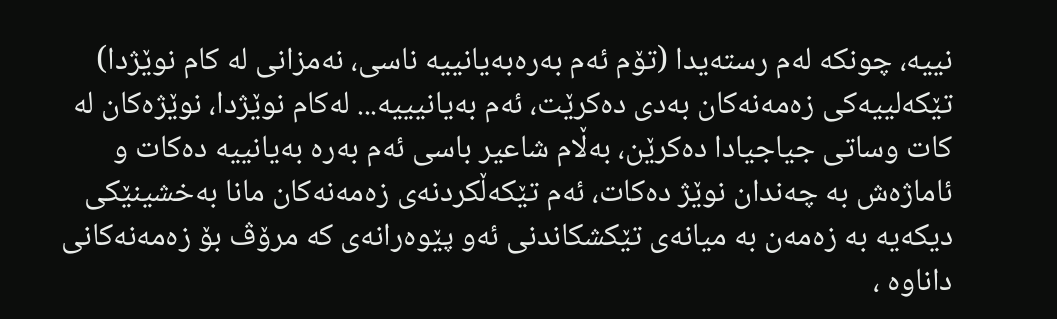نییه‌، چونكه‌ له‌م رسته‌یدا (تۆم ئه‌م به‌ره‌بەیانییه‌ ناسی، نه‌مزانی له‌ كام نوێژدا) تێكه‌لییه‌كى زه‌مه‌نه‌كان به‌دى ده‌كرێت، ئه‌م به‌یانیییه‌... له‌كام نوێژدا، نوێژه‌كان له‌ كات وساتی جیاجیادا ده‌كرێن، به‌ڵام شاعیر باسی ئه‌م به‌ره‌ به‌یانییه‌ ده‌كات و ئاماژه‌ش به‌ چه‌ندان نوێژ ده‌كات، ئه‌م تێكه‌ڵكردنه‌ى زه‌مه‌نه‌كان مانا به‌خشینێكی دیكه‌یه‌ به‌ زه‌مه‌ن به‌ میانه‌ى تێكشكاندنی ئه‌و پێوه‌رانه‌ى كه‌ مرۆڤ بۆ زه‌مه‌نه‌كانی داناوه‌ ،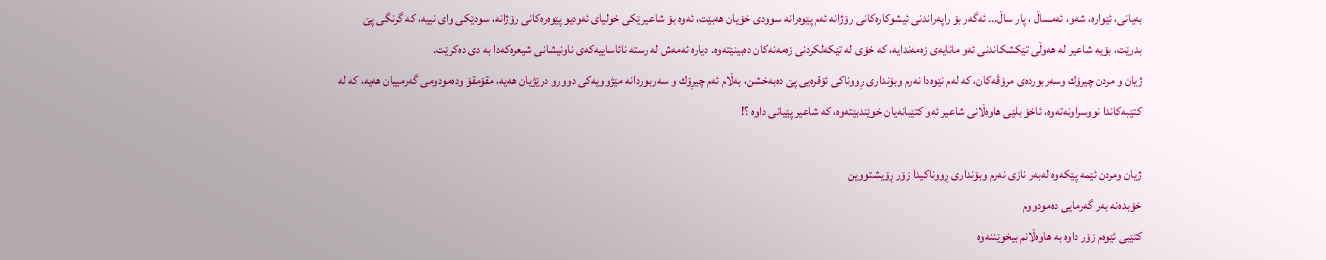به‌یانی، ئێواره‌، شه‌و، ئه‌مساڵ ، پار ساڵ... ئه‌گه‌ر بۆ راپه‌راندنی ئیشوكاره‌كانى رۆژانه‌ ئه‌م پێوه‌رانه‌ سوودی خۆیان هه‌بێت، ئه‌وه‌ بۆ شاعیرێكی خولیاى ئه‌ودیو پێوه‌ره‌كانى رۆژانه‌، سودێكی واى نییه‌، كه‌ گرنگی پێ‌ بدرێت، بۆیه‌ شاعیر له‌ هه‌وڵى تێكشكاندنی ئه‌و مانایه‌ى زه‌مه‌ندایه‌، كه‌ خۆى له‌ تێكه‌لكردنی زه‌مه‌نه‌كان ده‌بینێته‌وه‌. دیاره‌ ئه‌مه‌ش له‌ رسته‌ نائاساییه‌كه‌ى ناونیشانى شیعره‌كه‌دا به‌ دى ده‌كرێت.
ژیان و مردن چیرۆك وسه‌ربورده‌ى مرۆڤه‌كان، كه‌ له‌م نێوه‌دا نه‌رم وبۆندارى رِووناكى ئۆقره‌یی پێ‌ ده‌به‌خشن، به‌ڵام ئه‌م چیرِۆك و سه‌ربوردانه‌ مێژوویه‌كى دوورو درێژیان هه‌یه‌، مقۆمقۆ وده‌مودومی گه‌رمییان هه‌یه‌، كه‌ له‌ كتێبه‌كاندا نووسراونه‌ته‌وه‌، ئاخۆ بلێى هاوه‌ڵانى شاعیر ئه‌و كتێبانه‌یان خوێندبێته‌وه‌، كه‌ شاعیر پێیانی داوه‌ ؟!

ژیان ومردن ئێمه‌ پێكه‌وه‌ له‌به‌ر نازی نه‌رم وبۆندارى ڕووناكیدا زۆر ڕۆیشتووین
خۆبده‌نه‌ به‌ر گه‌رمایى ده‌مودووم
كتێبی ئێوه‌م زۆر داوه‌ به‌ هاوه‌ڵانم بیخوێننه‌وه‌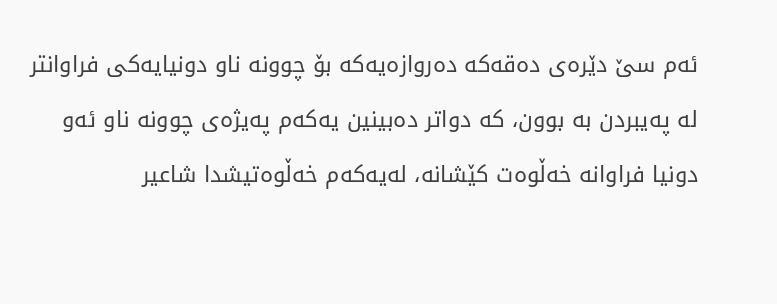ئه‌م سێ دێره‌ى ده‌قه‌كه‌ ده‌روازه‌یه‌كه‌ بۆ چوونه‌ ناو دونیایه‌كى فراوانتر له‌ په‌یبردن به‌ بوون، كه‌ دواتر ده‌بینین یه‌كه‌م په‌یژه‌ى چوونه‌ ناو ئه‌و دونیا فراوانه‌ خه‌ڵوه‌ت كێشانه‌، له‌یه‌كه‌م خه‌ڵوه‌تیشدا شاعیر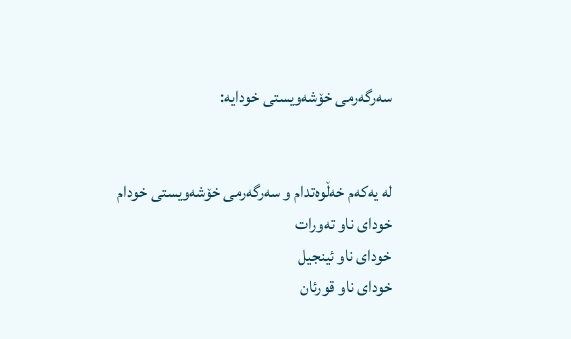سه‌رگه‌رمی خۆشه‌ویستى خودایه‌:


له‌ یه‌كه‌م خه‌ڵوه‌تدام و سه‌رگه‌رمی خۆشه‌ویستى خودام
خوداى ناو ته‌ورات
خوداى ناو ئینجیل
خوداى ناو قورئان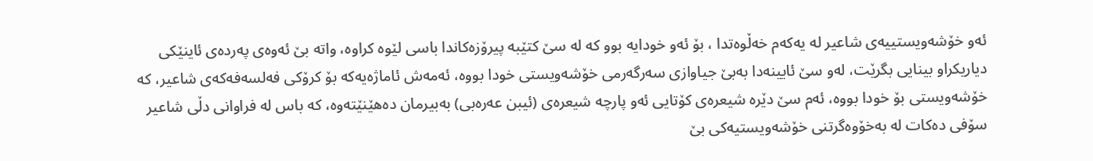ئه‌و خۆشه‌ویستییه‌ى شاعیر له‌ یه‌كه‌م خه‌ڵوه‌تدا ، بۆ ئه‌و خودایه‌ بوو كه‌ له‌ سێ‌ كتێبه‌ پیرۆزه‌كاندا باسى لێوه‌ كراوه‌، واته‌ بێ‌ ئه‌وه‌ى په‌رده‌ى ئاینێكى دیاریكراو بینایی بگرێت، له‌و سێ‌ ئایینه‌دا به‌بێ‌ جیاوازى سه‌رگه‌رمی خۆشه‌ویستى خودا بووه‌، ئه‌مه‌ش ئاماژه‌یه‌كه‌ بۆ كرۆكی فه‌لسه‌فه‌كه‌ى شاعیر، كه‌ خۆشه‌ویستى بۆ خودا بووه‌، ئه‌م سێ‌ دێره‌ شیعره‌ى كۆتایی ئه‌و پارچه‌ شیعره‌ى (ئیبن عه‌ره‌بی) به‌بیرمان ده‌هێنێته‌وه‌، كه‌ باس له‌ فراوانی دڵی شاعیر سۆفى ده‌كات له‌ به‌خۆوه‌گرتنی خۆشه‌ویستیه‌كى بێ‌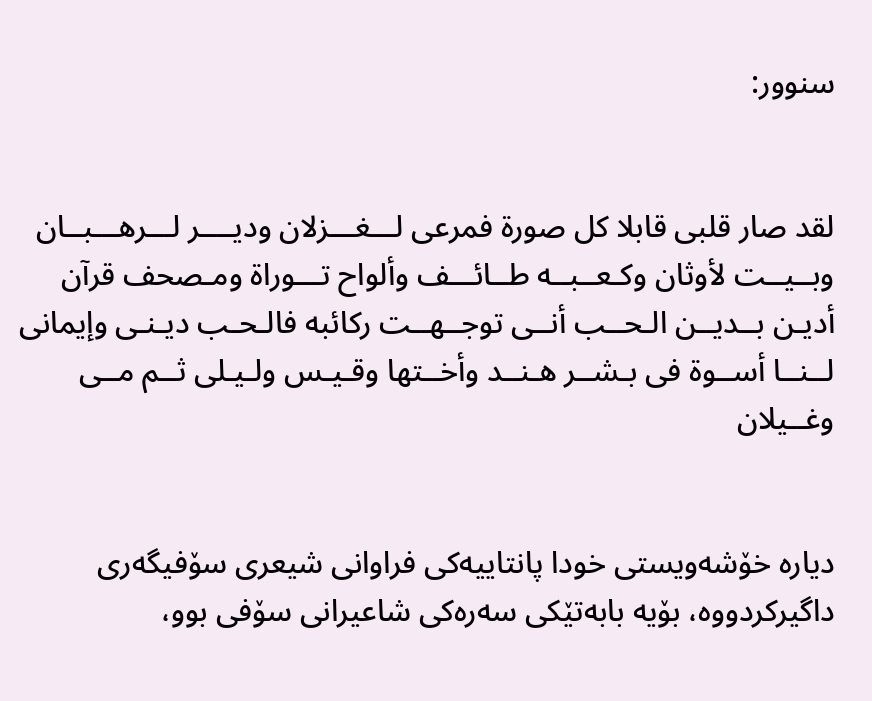سنوور:


لقد صار قلبی قابلا كل صورة فمرعى لـــغـــزلان ودیــــر لـــرهـــبــان
وبــیــت لأوثان وكـعــبــه‌ طــائـــف وألواح تـــوراة ومـصحف قرآن
أدیـن بــدیــن الـحــب أنــى توجــهــت ركائبه فالـحـب دیـنـی وإیمانی
لــنــا أســوة فی بـشــر هـنــد وأخــتها وقـیـس ولـیـلى ثــم مــی وغــیلان


دیاره‌ خۆشه‌ویستى خودا پانتاییه‌كى فراوانی شیعرى سۆفیگه‌رى داگیركردووه‌، بۆیه‌ بابه‌تێكی سه‌ره‌كی شاعیرانی سۆفی بوو،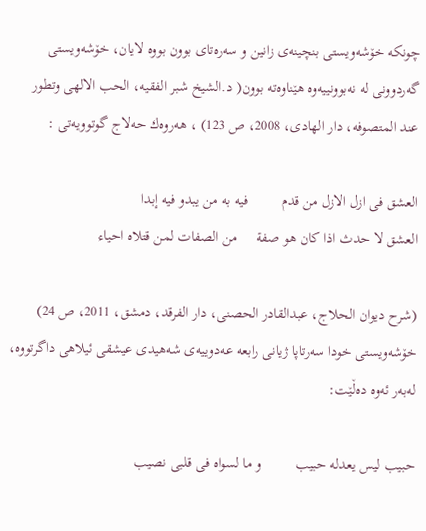چونكه‌ خۆشه‌ویستى بنچینه‌ى زانین و سه‌ره‌تاى بوون بووه‌ لایان، خۆشه‌ویستی گه‌ردوونی له‌ نه‌بوونییه‌وه‌ هێناوه‌ته‌ بوون( د.الشیخ شبر الفقیه، الحب الالهی وتطور عند المتصوفه‌، دار الهادی، 2008، ص 123) ، هه‌روه‌ك حه‌لاج گوتوویه‌تی :

العشق فی ازل الازل من قدم         فیه به من یبدو فیه إبدا
العشق لا حدث اذا كان هو صفة     من الصفات لمن قتلاه احیاء

(شرح دیوان الحلاج، عبدالقادر الحصنی، دار الفرقد، دمشق، 2011، ص 24)
خۆشه‌ویستى خودا سه‌رتاپا ژیانى رابعه‌ عه‌دوییه‌ى شه‌هیدى عیشقی ئیلاهی داگرتووه‌، له‌به‌ر ئه‌وه‌ ده‌ڵێت:

حبیب لیس یعدله حبیب         و ما لسواه فی قلبی نصیب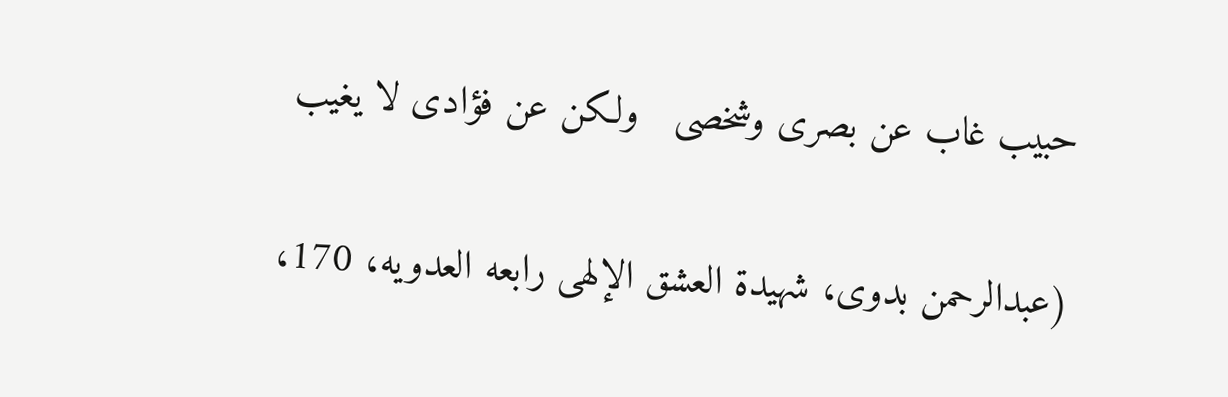حبیب غاب عن بصری وشخصی   ولكن عن فؤادی لا یغیب

(عبدالرحمن بدوی، شهیدة العشق الإلهی رابعه‌ العدویه‌، 170،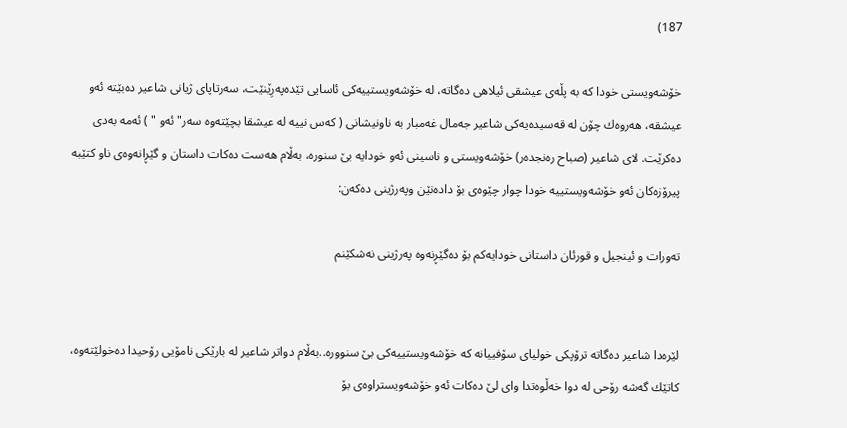187)

خۆشه‌ویستی خودا كه‌ به‌ پڵه‌ى عیشقی ئیلاهی ده‌گاته‌، له‌ خۆشه‌ویستییه‌كى ئاسایی تێده‌په‌رِێنێت، سه‌رتاپای ژیانی شاعیر ده‌بێته‌ ئه‌و عیشقه‌، هه‌روه‌ك چۆن له‌ قه‌سیده‌یه‌كى شاعیر جه‌مال غه‌مبار به‌ ناونیشانی ( كه‌س نییه‌ له‌ عیشقا بچێته‌وه‌ سه‌ر" ئه‌و " ) ئه‌مه‌ به‌دى ده‌كرێت. لاى شاعیر (صباح ره‌نجده‌ر) خۆشه‌ویستى و ناسینى ئه‌و خودایه‌ بێ‌ سنوره‌، به‌ڵام هه‌ست ده‌كات داستان و گێڕانه‌وه‌ى ناو كتێبه‌ پیرۆزه‌كان ئه‌و خۆشه‌ویستییه‌ خودا چوار چێوه‌ى بۆ داده‌نێن وپه‌رژینى ده‌كه‌ن:

ته‌ورات و ئینجیل و قورئان داستانى خودایه‌كم بۆ ده‌گێڕنه‌وه‌ په‌رژینى نه‌شكێنم


لێره‌دا شاعیر ده‌گاته‌ ترۆپكی خولیاى سۆفییانه‌ كه‌ خۆشه‌ویستییه‌كى بێ سنووره‌..به‌ڵام دواتر شاعیر له‌ بارێكی نامۆیی رۆحیدا ده‌خولێته‌وه‌، كاتێك گه‌شه‌ رۆحی له‌ دوا خه‌ڵوه‌تدا واى لێ‌ ده‌كات ئه‌و خۆشه‌ویستراوه‌ى بۆ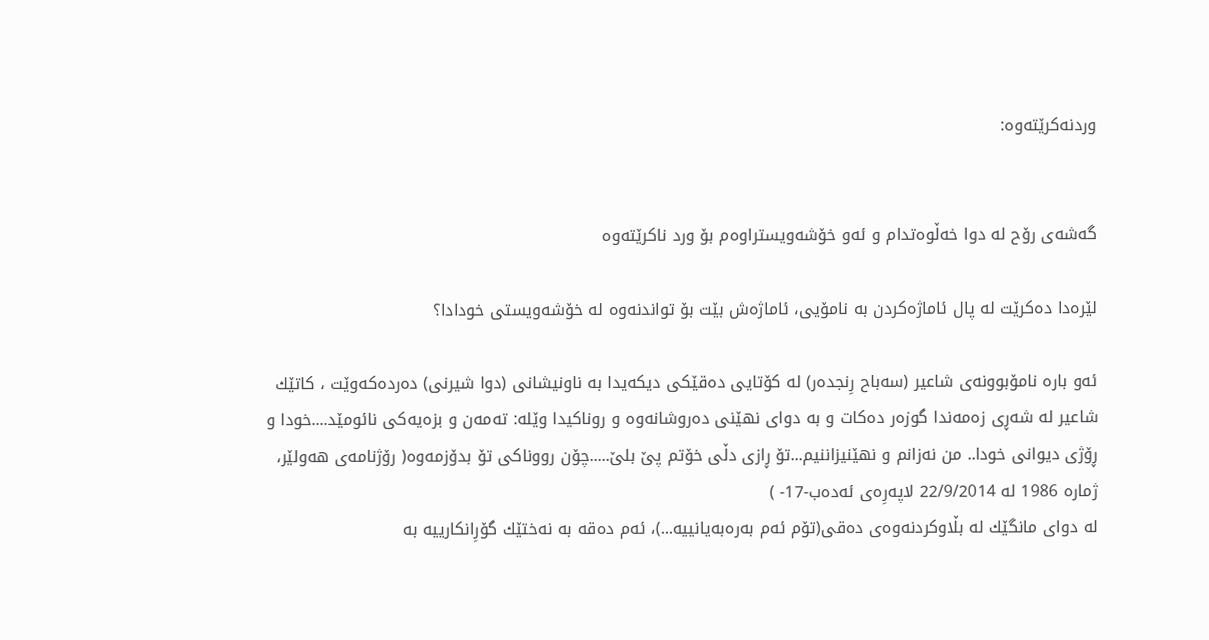وردنه‌كرێته‌وه‌:


گه‌شه‌ى رۆح له‌ دوا خه‌ڵوه‌تدام و ئه‌و خۆشه‌ویستراوه‌م بۆ ورد ناكرێته‌وه‌

لێره‌دا ده‌كرێت له‌ پال ئاماژه‌كردن به‌ نامۆیی، ئاماژه‌ش بێت بۆ تواندنه‌وه‌ له‌ خۆشه‌ویستى خودادا؟

ئه‌و باره‌ نامۆبوونه‌ى شاعیر (سه‌باح رِنجده‌ر) له‌ كۆتایی ده‌قێكى دیكه‌یدا به‌ ناونیشانی (دوا شیرنی) ده‌رده‌كه‌وێت ، كاتێك شاعیر له‌ شه‌ڕی زه‌مه‌ندا گوزه‌ر ده‌كات و به‌ دواى نهێنی ده‌روشانه‌وه‌ و روناكیدا وێله‌: ته‌مه‌ن و بزه‌یه‌كى نائومێد....خودا و ڕۆژى دیوانی خودا.. من نه‌زانم و نهێنیزاننیم...تۆ ڕازى دڵى خۆتم پێ بلێ‌.....چۆن رووناكى تۆ بدۆزمه‌وه‌( رۆژنامه‌ى هه‌ولێر، ژماره‌ 1986 له‌ 22/9/2014 لاپه‌رِه‌ى ئه‌ده‌ب-17- )
له‌ دواى مانگێك له‌ بڵاوكردنه‌وه‌ى ده‌قی(تۆم ئه‌م به‌ره‌بەیانییه‌...)، ئه‌م ده‌قه‌ به‌ نه‌ختێك گۆرِانكارییه‌ به‌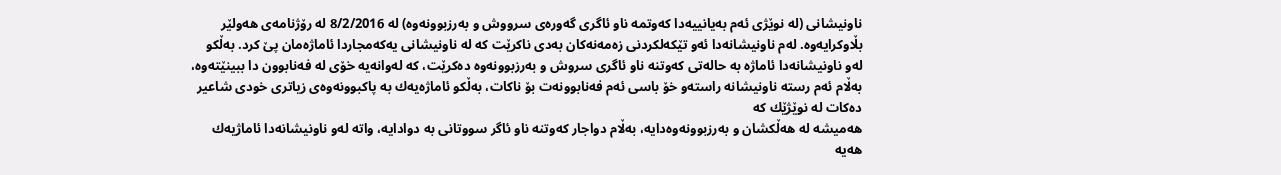ناونیشانی (له‌ نوێژی ئه‌م به‌یانییه‌دا كه‌وتمه‌ ناو ئاگرى گه‌وره‌ى سرووش و به‌رزبوونه‌وه‌) له‌ 8/2/2016 له‌ رۆژنامه‌ى هه‌ولێر بڵاوكرایه‌وه‌. له‌م ناونیشانه‌دا ئه‌و تێكه‌لكردنى زه‌مه‌نه‌كان به‌دى ناكرێت كه‌ له‌ ناونیشانى یه‌كه‌مجاردا ئاماژه‌مان پێ‌ كرد. به‌ڵكو له‌و ناونیشانه‌دا ئاماژه‌ به‌ حاله‌تى كه‌وتنه‌ ناو ئاگرى سروش و به‌رزبوونه‌وه‌ ده‌كرێت، كه‌ له‌وانه‌یه‌ خۆى له‌ فه‌نابوون دا ببینێته‌وه‌، به‌ڵام ئه‌م رسته‌ ناونیشانه‌ راسته‌و خۆ باسى ئه‌م فه‌نابوونه‌ت بۆ ناكات، به‌ڵكو ئاماژه‌یه‌ك به‌ پاكبوونه‌وه‌ى زیاترى خودى شاعیر ده‌كات له‌ نوێژێك كه‌
هه‌میشه‌ له‌ هه‌ڵكشان و به‌رزبوونه‌وه‌دایه‌، به‌ڵام دواجار كه‌وتنه‌ ناو ئاگر سووتانى به‌ دوادایه‌، واته‌ له‌و ناونیشانه‌دا ئاماژیه‌ك هه‌یه‌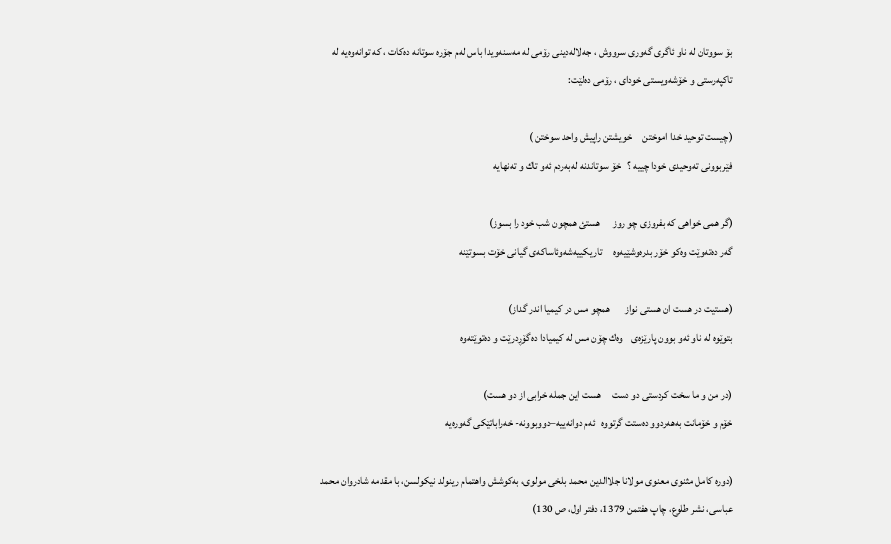بۆ سووتان له‌ ناو ئاگرى گه‌ورى سرووش ، جه‌لاله‌دینى رۆمی له‌ مه‌سنه‌ویدا باس له‌م جۆره‌ سوتانه‌ ده‌كات ، كه‌ توانه‌وه‌یه‌ له‌ تاكپه‌رستى و خۆشه‌ویستى خودای ، رۆمی ده‌لێت:

(چیست توحید خدا اموختن     خویشتن راپیش واحد سوختن )
فێربوونى ته‌وحیدى خودا چییه‌ ؟   خۆ سوتاندنه‌ له‌به‌ردم ئه‌و تاك و ته‌نهایه‌

(گر همى خواهی كه‌ بفروزى چو روز      هستئ همچون شب خود را بسوز)
گه‌ر ده‌ته‌وێت وه‌كو خۆر بدره‌وشێیه‌وه‌     تاریكییه‌شه‌وئاساكه‌ى گیانى خۆت بسوتێنه‌

(هستیت در هست ان هستى نواز       همچو مس در كیمیا اندر گداز)
بتوێوه‌ له‌ ناو ئه‌و بوون پارێزه‌ى    وه‌ك چۆن مس له‌ كیمیادا ده‌گۆڕدرێت و ده‌توێته‌وه‌

(در من و ما سخت كردستى دو دست     هست این جمله‌ خرابى از دو هست)
خۆم و خۆمانت به‌هه‌ردوو ده‌ستت گرتووه‌   ئه‌م دوانه‌ییه‌–دووبوونه‌- خه‌راباتێكى گه‌وره‌یه‌

(دوره كامل مثنوى معنوى مولانا جلاالدین محمد بلخى مولوى، به‌كوشش واهتمام رینولد نیكولسن، با مقدمه‌ شادروان محمد عباسى، نشر طلوع، چاپ هفتمن 1379، دفتر اول، ص 130)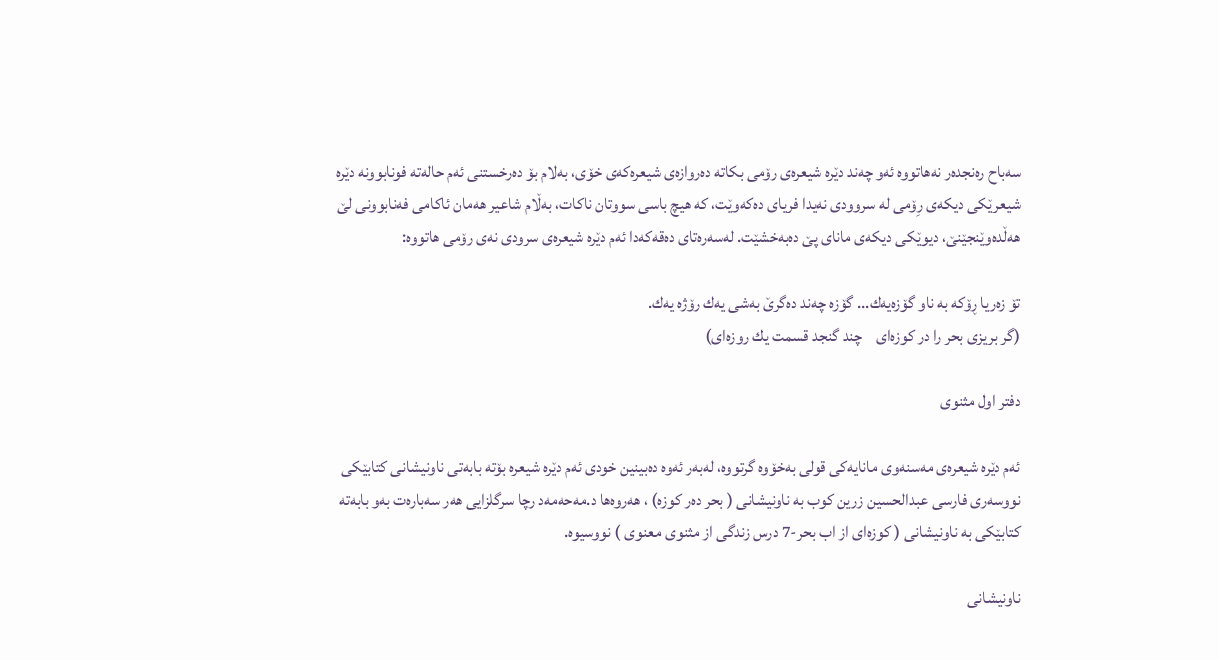سه‌باح ره‌نجده‌ر نه‌هاتووه‌ ئه‌و چه‌ند دێره‌ شیعره‌ى رۆمی بكاته‌ ده‌روازه‌ى شیعره‌كه‌ى خۆى، به‌لام بۆ ده‌رخستنى ئه‌م حاله‌ته‌ فونابوونه‌ دێره‌ شیعرێكى دیكه‌ى رِۆمى له‌ سروودى نه‌یدا فریاى ده‌كه‌وێت، كه‌ هیچ باسى سووتان ناكات، به‌ڵام شاعیر هه‌مان ئاكامى فه‌نابوونى لێ‌ هه‌ڵده‌وێنجێنێ‌، دیوێكى دیكه‌ى ماناى پێ ده‌به‌خشێت. له‌سه‌ره‌تاى ده‌قه‌كه‌دا ئه‌م دێره‌ شیعره‌ى سرودى نه‌ى رۆمی هاتووه‌:

تۆ زه‌ریا ڕۆكه‌ به‌ ناو گۆزه‌یه‌ك... گۆزه‌ چه‌ند ده‌گرێ‌ به‌شى یه‌ك رۆژه‌ یه‌ك.
(گر بریزى بحر را در كوزه‌اى    چند گنجد قسمت یك روزه‌اى)

دفتر اول مثنوى

ئه‌م دێره‌ شیعره‌ى مه‌سنه‌وى مانایه‌كى قولى به‌خۆوه‌ گرتووه‌، له‌به‌ر ئه‌وه‌ ده‌بینین خودی ئه‌م دێره‌ شیعره‌ بۆته‌ بابه‌تى ناونیشانى كتابێكى نووسه‌رى فارسی عبدالحسین زرین كوب به‌ ناونیشانی ( بحر ده‌ر كوزه‌) ، هه‌روه‌ها د.مه‌حه‌مه‌د رچا سرگلزایى هه‌ر سه‌باره‌ت به‌و بابه‌ته‌ كتابێكى به‌ ناونیشانی ( كوزه‌اى از اب بحر-7 درس زندگى از مثنوى معنوى ) نووسیوه‌.

ناونیشانى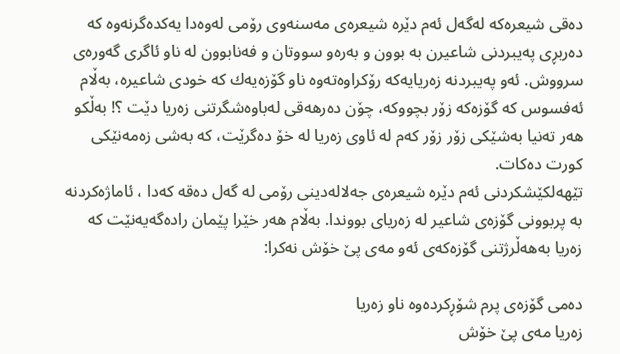ده‌قی شیعره‌كه‌ له‌گه‌ل ئه‌م دێره‌ شیعره‌ى مه‌سنه‌وى رۆمی له‌وه‌دا یه‌كده‌گرنه‌وه‌ كه‌ ده‌ربڕى په‌یبردنى شاعیرن به‌ بوون و به‌ره‌و سووتان و فه‌نابوون له‌ ناو ئاگرى گه‌وره‌ى سرووش. ئه‌و په‌یبردنه‌ زه‌ریایه‌كه‌ رۆكراوه‌ته‌وه‌ ناو گۆزه‌یه‌ك كه‌ خودى شاعیره‌، به‌ڵام ئه‌فسوس كه‌ گۆزه‌كه‌ زۆر بچووكه‌، چۆن ده‌رهه‌قی له‌باوه‌شگرتنی زه‌ریا دێت ؟! به‌ڵكو هه‌ر ته‌نیا به‌شێكی زۆر زۆر كه‌م له‌ ئاوى زه‌ریا له‌ خۆ ده‌گرێت، كه‌ به‌شى زه‌مه‌نێكى كورت ده‌كات.
تێهه‌لكێشكردنى ئه‌م دێره‌ شیعره‌ى جه‌لاله‌دینى رۆمی له‌ گه‌ل ده‌قه‌ كه‌دا ، ئاماژه‌كردنه‌ به‌ پربوونى گۆزه‌ى شاعیر له‌ زه‌ریاى بووندا. به‌ڵام هه‌ر خێرا پێمان راده‌گه‌یه‌نێت كه‌ زه‌ریا به‌هه‌ڵرژتنى گۆزه‌كه‌ى ئه‌و مه‌ى پێ‌ خۆش نه‌كرا:

ده‌می گۆزه‌ى پرم شۆڕكرده‌وه‌ ناو زه‌ریا
زه‌ریا مه‌ى پێ‌ خۆش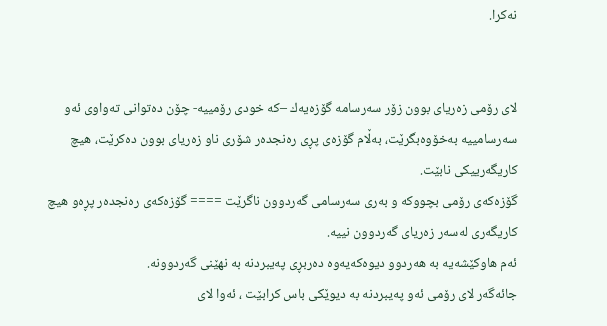نه‌كرا.


لاى رۆمی زه‌ریاى بوون زۆر سه‌رسامه‌ گۆزه‌یه‌ك –كه‌ خودى رۆمییه‌- چۆن ده‌توانى ته‌واوى ئه‌و سه‌رسامییه‌ به‌خۆوه‌بگرێت، به‌ڵام گۆزه‌ى پڕى ره‌نجده‌ر شۆرى ناو زه‌ریاى بوون ده‌كرێت، هیچ كاریگه‌رییكى نابێت.
گۆزه‌كه‌ى رۆمی بچووكه‌ و به‌رى سه‌رسامى گه‌ردوون ناگرێت ==== گۆزه‌كه‌ى ره‌نجده‌ر پڕه‌و هیچ كاریگه‌رى له‌سه‌ر زه‌ریاى گه‌ردوون نییه‌.
ئه‌م هاوكێشه‌یه‌ به‌ هه‌ردوو دیوه‌كه‌یه‌وه‌ ده‌ربڕى په‌یبردنه‌ به‌ نهێنى گه‌ردوونه‌.
جائه‌گه‌ر لاى رۆمى ئه‌و په‌یبردنه‌ به‌ دیوێكى باس كرابێت ، ئه‌وا لاى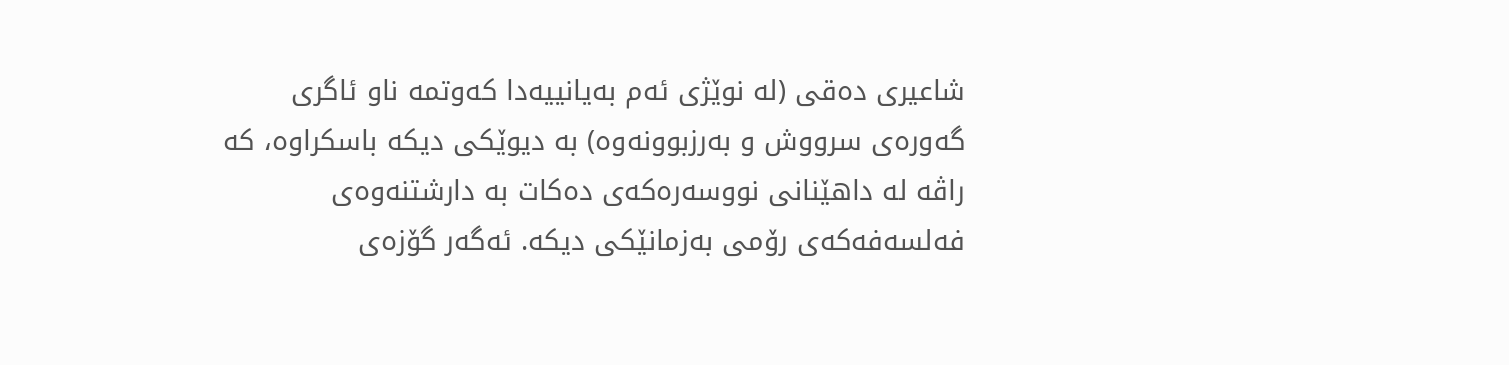شاعیرى ده‌قی (له‌ نوێژی ئه‌م به‌یانییه‌دا كه‌وتمه‌ ناو ئاگرى گه‌وره‌ى سرووش و به‌رزبوونه‌وه‌) به‌ دیوێكى دیكه‌ باسكراوه‌، كه‌ راڤه‌ له‌ داهێنانى نووسه‌ره‌كه‌ى ده‌كات به‌ دارشتنه‌وه‌ى فه‌لسه‌فه‌كه‌ى رۆمى به‌زمانێكى دیكه‌. ئه‌گه‌ر گۆزه‌ى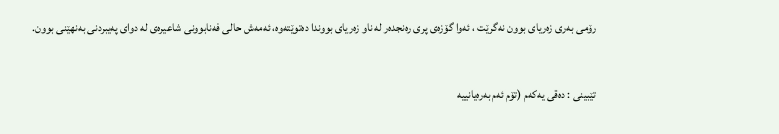رۆمی به‌رى زه‌ریاى بوون نه‌گرێت ، ئه‌وا گۆزه‌ى پری ره‌نجده‌ر له‌ ناو زه‌ریاى بووندا ده‌توێته‌وه‌، ئه‌مه‌ش حالى فه‌نابوونى شاعیره‌ى له‌ دواى په‌یبردنى به‌نهێنى بوون.


تێبینی : ده‌قی یه‌كه‌م (تۆم ئه‌م به‌ره‌یانییه‌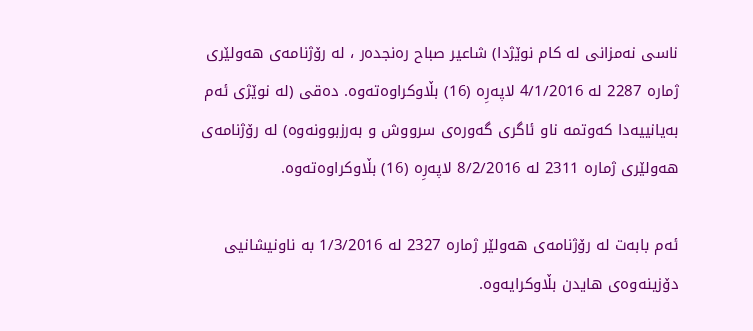ناسی نه‌مزانی له‌ كام نوێژدا) شاعیر صباح ره‌نجده‌ر ، له‌ رۆژنامه‌ى هه‌ولێری ژماره‌ 2287 له‌ 4/1/2016 لاپه‌رِه‌ (16) بڵاوكراوه‌ته‌وه‌. ده‌قی (له‌ نوێژی ئه‌م به‌یانییه‌دا كه‌وتمه‌ ناو ئاگرى گه‌وره‌ى سرووش و به‌رزبوونه‌وه‌) له‌ رۆژنامه‌ى هه‌ولێری ژماره‌ 2311 له‌ 8/2/2016 لاپه‌رِه‌ (16) بڵاوكراوه‌ته‌وه‌.

ئه‌م بابه‌ت له‌ رۆژنامه‌ى هه‌ولێر ژماره‌ 2327 له‌ 1/3/2016 به‌ ناونیشانیى دۆزینه‌وه‌ى هایدن بڵاوكرایه‌وه‌.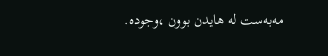مه‌به‌ست له‌ هایدن بوون ،وجوده‌.